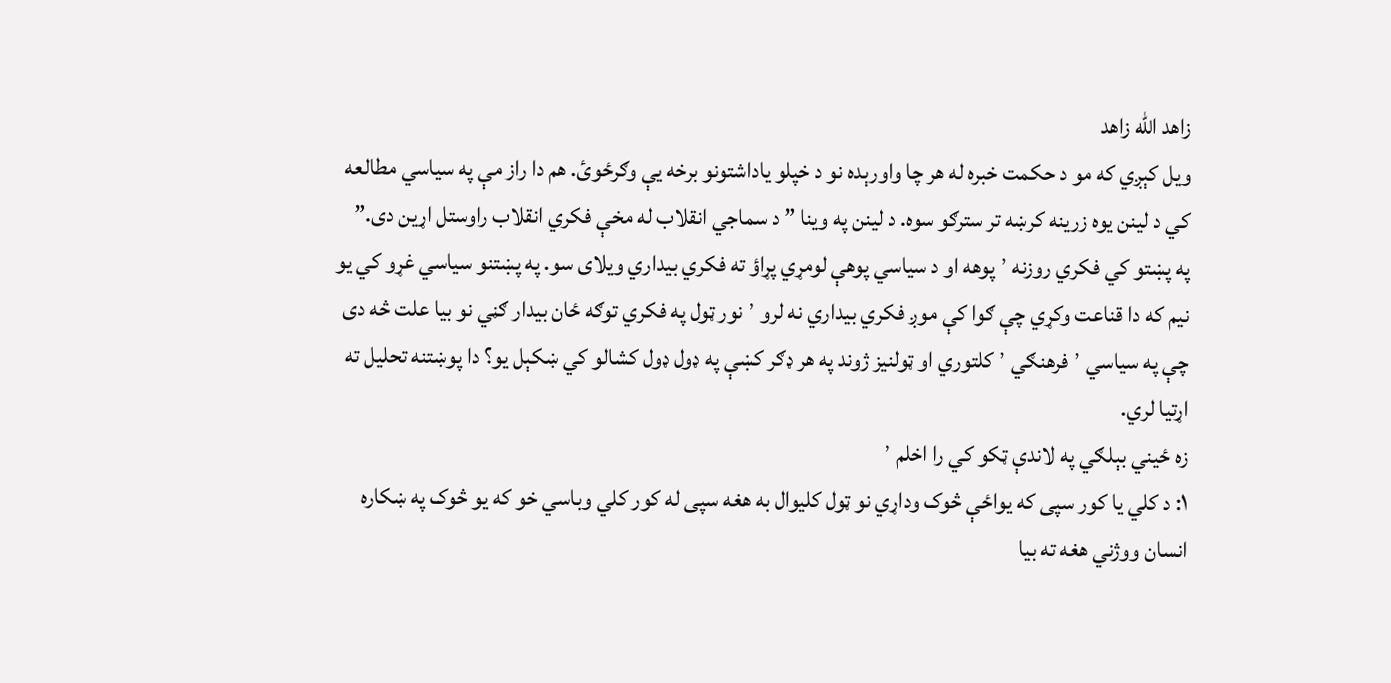زاهد الله زاهد
ويل کېږي که مو د حکمت خبره له هر چا واورېده نو د خپلو ياداشتونو برخه يې وګرځوئ. هم دا راز مې په سياسي مطالعه کي د لينن يوه زرينه کرښه تر سترګو سوه. د لينن په وينا ” د سماجي انقلاب له مخې فکري انقلاب راوستل اړين دی.”
په پښتو کي فکري روزنه ٬ پوهه او د سياسي پوهې لومړي پړاؤ ته فکري بيداري ويلای سو. په پښتنو سياسي غړو کي يو نيم که دا قناعت وکړي چې ګوا کې موږ فکري بيداري نه لرو ٬ نور ټول په فکري توګه ځان بيدار ګڼي نو بيا علت څه دی چې په سياسي ٬ فرهنګي ٬ کلتوري او ټولنيز ژوند په هر ډګر کښې په ډول ډول کشالو کي ښکېل يو؟ دا پوښتنه تحليل ته اړتيا لري.
زه ځيني بېلګي په لاندې ټکو کي را اخلم ٬
۱: د کلي يا کور سپی که يواځې څوک وداړي نو ټول کليوال به هغه سپی له کور کلي وباسي خو که يو څوک په ښکاره انسان ووژني هغه ته بيا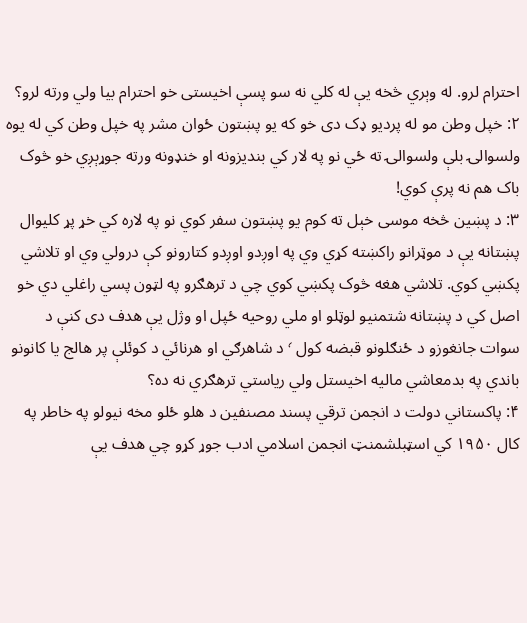احترام لرو. له وېري څخه يې له کلي نه سو پسې اخيستی خو احترام بيا ولي ورته لرو؟
۲: خپل وطن مو له پرديو ډک دی خو که يو پښتون ځوان مشر په خپل وطن کي له يوه ولسوالۍ بلې ولسوالۍ ته ځي نو په لار کي بنديزونه او خنډونه ورته جوړېږي خو څوک باک هم نه پرې کوي!
۳: د پښين څخه موسی خېل ته کوم يو پښتون سفر کوي نو په لاره کي خړ پړ کليوال پښتانه يې د موټرانو راکښته کړي وي په اوږدو اوږدو کتارونو کې درولي وي او تلاشي پکښي کوي. تلاشي هغه څوک پکښي کوي چي د ترهګرو په لټون پسي راغلي دي خو اصل کي د پښتانه شتمنيو لوټلو او ملي روحيه ځپل او وژل يې هدف دی کنې د سوات جانغوزو د ځنګلونو قبضه کول ٬ د شاهرګي او هرنائي د کوئلې پر هالج يا کانونو باندي په بدمعاشي ماليه اخيستل ولي رياستي ترهګري نه ده؟
۴: پاکستاني دولت د انجمن ترقي پسند مصنفين د هلو ځلو مخه نيولو په خاطر په کال ۱۹۵۰ کي اسټبلشمنټ انجمن اسلامي ادب جوړ کړو چي هدف يې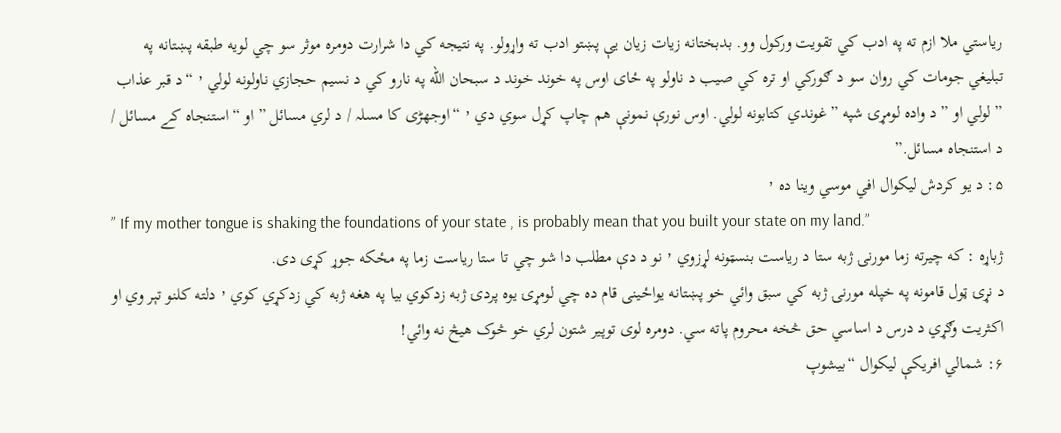رياستي ملا ازم ته په ادب کي تقويت ورکول وو. بدبختانه زيات زيان يې پښتو ادب ته واړولو. په نتيجه کي دا شرارت دومره موثر سو چي لويه طبقه پښتانه په تبليغي جومات کي روان سو د ګورکي او تره کي صيب د ناولو په ځای اوس په خوند خوند د سبحان الله په نارو کي د نسيم حجازي ناولونه لولي ٬ “د قبر عذاب ” لولي او ” د واده لومړۍ شپه ” غوندي کتابونه لولي. اوس نورې نمونې هم چاپ کړل سوي دي ٬ “اوجھڑی کا مسلہ / د لري مسائل ” او “استنجاہ کے مسائل / د استنجاه مسائل.”
۵: د يو کردش ليکوال افي موسي وينا ده ٬
” If my mother tongue is shaking the foundations of your state , is probably mean that you built your state on my land.”
ژباړه : که چيرته زما مورنۍ ژبه ستا د رياست بنسټونه لړزوي ٬ نو د دې مطلب دا شو چي تا ستا رياست زما په مځکه جوړ کړی دی.
د نړۍ ټول قامونه په خپله مورنۍ ژبه کي سبق وائي خو پښتانه يواځينی قام ده چي لومړۍ يوه پردۍ ژبه زدکوي بيا په هغه ژبه کي زدکړي کوي ٬ دلته کلنو تېر وي او اکثريت وګړي د درس د اساسي حق څخه محروم پاته سي. دومره لوی توپير شتون لري خو څوک هيڅ نه وائي!
۶: شمالي افريکې ليکوال “بيشوپ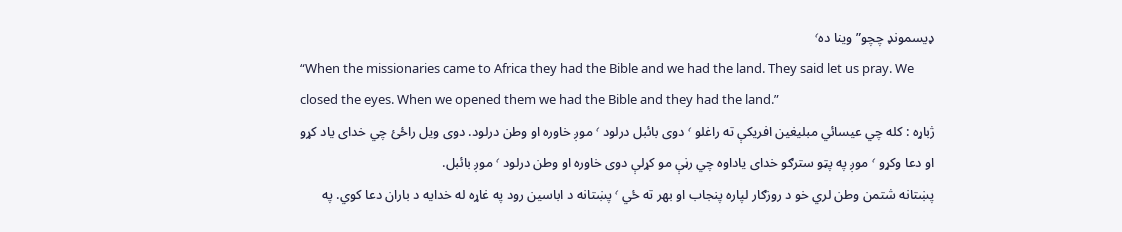ډيسمونډ چچو”وينا ده٬
“When the missionaries came to Africa they had the Bible and we had the land. They said let us pray. We closed the eyes. When we opened them we had the Bible and they had the land.”
ژباړه : کله چي عيسائي مبليغين افريکې ته راغلو ٬ دوی بائبل درلود ٬ موږ خاوره او وطن درلود. دوی ويل راځئ چي خدای ياد کړو او دعا وکړو ٬ موږ په پټو سترګو خدای ياداوه چي رڼې مو کړلې دوی خاوره او وطن درلود ٬ موږ بائبل.
پښتانه شتمن وطن لري خو د روزګار لپاره پنجاب او بهر ته ځي ٬ پښتانه د اباسين رود په غاړه له خدايه د باران دعا کوي. په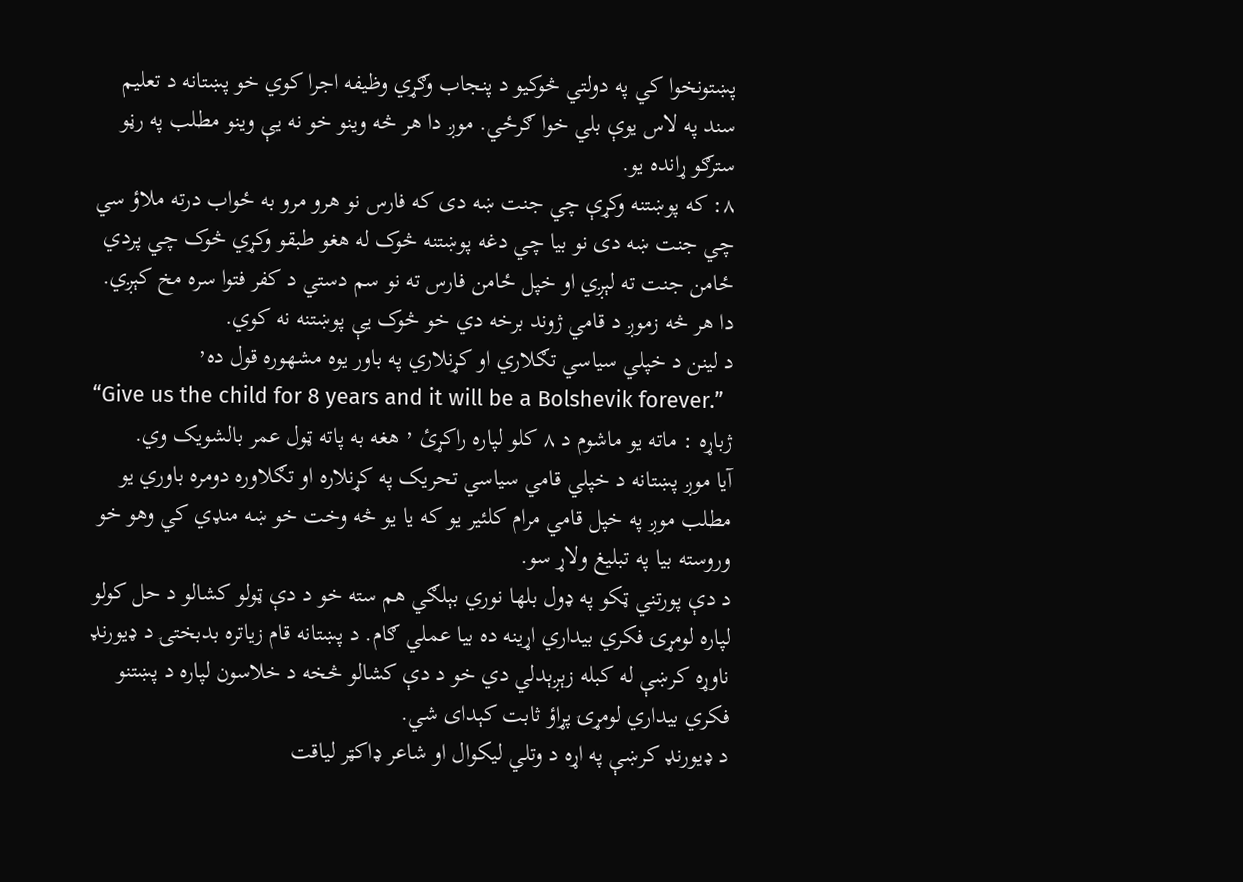پښتونخوا کي په دولتي څوکيو د پنجاب وګړي وظيفه اجرا کوي خو پښتانه د تعليم سند په لاس يوې بلي خوا ګرځي. موږ دا هر څه وينو خو نه يې وينو مطلب په رڼو سترګو ړانده يو.
۸: که پوښتنه وکړې چي جنت ښه دی که فارس نو هرو مرو به ځواب درته ملاؤ سي چي جنت ښه دی نو بيا چي دغه پوښتنه څوک له هغو طبقو وکړي څوک چي پردي ځامن جنت ته لېږي او خپل ځامن فارس ته نو سم دستي د کفر فتوا سره مخ کېږي. دا هر څه زموږ د قامي ژوند برخه دي خو څوک يې پوښتنه نه کوي.
د لينن د خپلي سياسي تګلاري او کړنلاري په باور يوه مشهوره قول ده٬
“Give us the child for 8 years and it will be a Bolshevik forever.”
ژباړه : ماته يو ماشوم د ۸ کلو لپاره راکړئ ٬ هغه به پاته ټول عمر بالشويک وي.
آيا موږ پښتانه د خپلي قامي سياسي تحريک په کړنلاره او تګلاوره دومره باوري يو مطلب موږ په خپل قامي مرام کلئير يو که يا يو څه وخت خو ښه منډي کي وهو خو وروسته بيا په تبليغ ولاړ سو.
د دې پورتني ټکو په ډول بلها نوري بېلګي هم سته خو د دې ټولو کشالو د حل کولو لپاره لومړۍ فکري بيداري اړينه ده بيا عملي ګام. د پښتانه قام زياتره بدبختۍ د ډيورنډ ناوړه کرښې له کبله زېږېدلي دي خو د دې کشالو څخه د خلاسون لپاره د پښتنو فکري بيداري لومړۍ پړاؤ ثابت کېدای شي.
د ډيورنډ کرښې په اړه د وتلي ليکوال او شاعر ډاکټر لياقت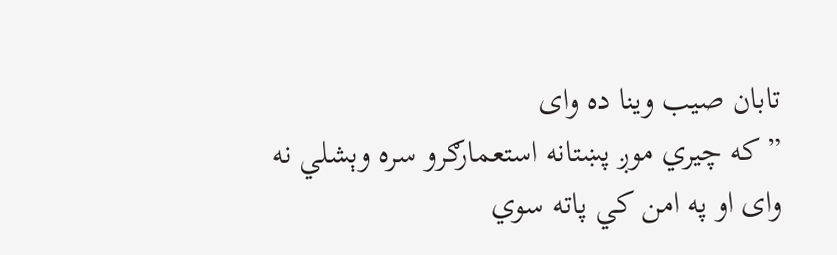تابان صيب وينا ده وای
” که چيري موږ پښتانه استعمارګرو سره وېشلي نه وای او په امن کي پاته سوي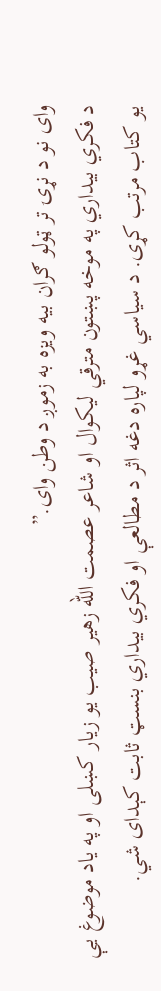وای نو د نړۍ تر ټولو ګران بيه ويزه به زموږ د وطن وای.”
د فکري بيداري په موخه پښتون مترقي ليکوال او شاعر عصمت الله زهير صيب يو زيار کښلی او په ياد موضوغ يې يو کتاب مرتب کړی. د سياسي غړو لپاره دغه اثر د مطالعې او فکري بيداري بنسټ ثابت کېدای شي.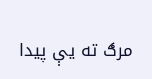مرګ ته يې پيدا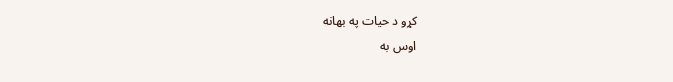کړو د حيات په بهانه
اوس به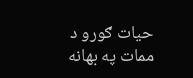حيات ګورو د ممات په بهانه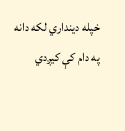خپله دينداري لکه دانه په دام کې کيږدي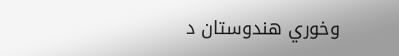وخوري هندوستان د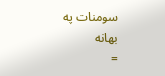سومنات په بهانه
=